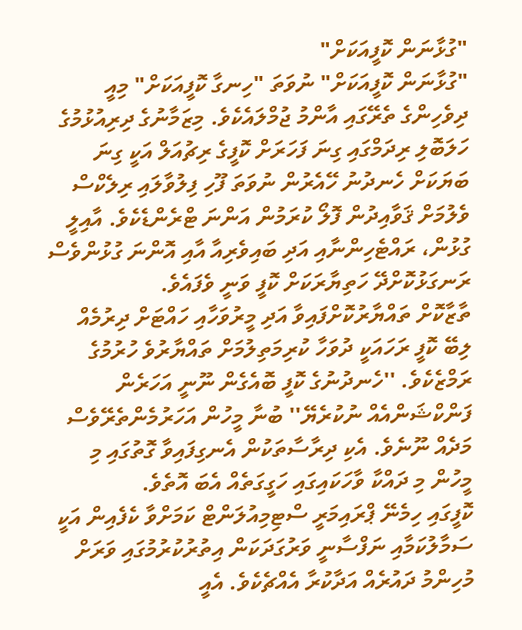"ގުޅާނަން ކޮފީއަކަށް"
"ގުޅާނަން ކޮފީއަކަށް" ނުވަތަ "ހިނގާ ކޮފީއަކަށް" މިއީ ދިވެހިންގެ ތެރޭގައި އާންމު ޖުމްލައެކެވެ. މިޒަމާނުގެ ދިރިއުޅުމުގެ ހަލަބޮލި ރިދަމްގައި ގިނަ ފަހަރަށް ކޮފީގެ ރިޗުއަލް އަކީ ގިނަ ބަޔަކަށް ހެނދުނު ހޭއެރުން ނުވަތަ ފޫހި ފިލުވާލައި ރިލެކްސް ވެލުމަށް ޤަވާއިދުން ފޮލޯ ކުރަމުން އަންނަ ޓްރެންޑެކެވެ. އާއިލީ ގުޅުން، ރައްޓެހިންނާއި އަދި ބައިވެރިއާ އާއި އޮންނަ ގުޅުންވެސް ރަނގަޅުކޮށްދޭ ހަތިޔާރަކަށް ކޮފީ ވަނީ ވެފައެވެ.
ތާޒާކޮށް ތައްޔާރުކޮށްފައިވާ އަދި މީރުވަހާއި ހައްޓަށް ދިރުމެއް ލިބޭ ކޮފީ ރަހައަކީ ދުވަހާ ކުރިމަތިލުމަށް ތައްޔާރުވެ ހުރުމުގެ ރަމްޒެކެވެ. ''ހެނދުނުގެ ކޮފީ ބޮއެގެން ނޫނީ އަހަރެން ފަންކްޝަންއެއް ނުކުރެޔޭ'' ބުނާ މީހުން އަހަރުމެންތެރޭވެސް މަދެއް ނޫނެވެ. އެކި ދިރާސާތަކުން އެނގިފައިވާ ގޮތުގައި މި މީހުން މި ދައްކާ ވާހަކައިގައި ހަގީގަތެއް އެބަ އޮތެވެ.
ކޮފީގައި ހިމެނޭ ޕްރައިމަރީ ސްޓިމިއުލަންޓް ކަމަށްވާ ކެފެއިން އަކީ ސަމާލުކަމާއި ނަފްސާނީ ވަރުގަދަކަން އިތުރުކުރުމުގައި ވަރަށް މުހިންމު ދައުރެއް އަދާކުރާ އެއްޗެކެވެ. އެއީ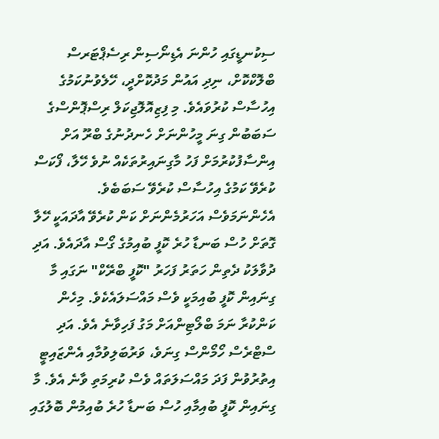ސިކުނޑީގައި ހުންނަ އެޑިނޯސިން ރިސެޕްޓަރސް ބްލޮކްކޮށް، ނިދި އައުން މަދުކޮށްދީ، ހޭލެވުނުކަމުގެ އިހުސާސް ކުރުވައެވެ. މި ފިޒިއޮލޮޖިކަލް ރިސްޕޮންސްގެ ސަބަބުން ގިނަ މީހުންނަށް ހެނދުނުގެ ބްރޫ އަށް އިންސާފުކުރުމަށް ފަހު މާގިނައިރުތަކެއް ނުވެ ހޭލާ، ފޯކަސް ކުރެވޭ ކަމުގެ އިހުސާސް ކުރެވޭ ސަބަބެވެ.
އެހެންނަމަވެސް އަހަރުމެންނަށް ކަން ކުރެވޭ އާދައަކީ ހޭލާ ގޮތަށް ހުސް ބަނޑާ ހުރެ ކޮފީ ބުއިމުގެ ގޯސް އާދައެވެ. އަދި ދުވާލަކު ދެތިން ހަތަރު ފަހަރު "ކޮފީ ބްރޭކް" ނަގައި މާ ގިނައިން ކޮފީ ބުއިމަކީ ވެސް މައްސަލައެކެވެ. މިހެން ކަންކުރާ ނަމަ ބްލޯޓިންއަށް މަގު ފަހިވާނެ އެވެ. އަދި ސްޓްރެސް ހޯމޯންސް ގިނަވެ، ވަރުބަލިވުމާއި އެންޒައިޓީ އިތުރުވުން ފަދަ މައްސަލަތައް ވެސް ކުރިމަތި ވާނެ އެވެ. މާ ގިނައިން ކޮފީ ބުއިމާއި ހުސް ބަނޑާ ހުރެ ބުއިމުން ބޮލުގައި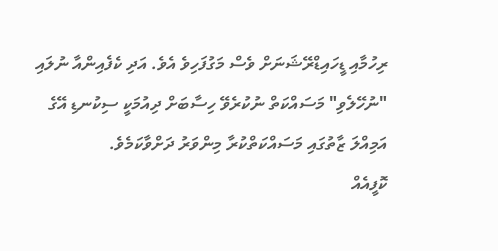ރިހުމާއި ޑީހައިޑްރޭޝަނަށް ވެސް މަގުފަހިވެ އެވެ. އަދި ކެފެއިންއާ ނުލައި "ނުހޭލެވި" މަސައްކަތް ނުކުރެވޭ ހިސާބަށް ދިއުމަކީ ސިކުނޑި އޭގެ އަމިއްލަ ޒާތުގައި މަސައްކަތްކުރާ މިންވަރު ދަށްވާކަމެވެ.
ކޮފީއެއް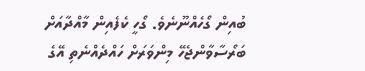ބުއިން ގޯހެއްނޫނެވެ. ގޯހީ ކެފެއިން މާއްދާއަށް ބަރޯސާވާންޖެހޭ މިންވަރަށް ހައްދެއްނެތި އޭގެ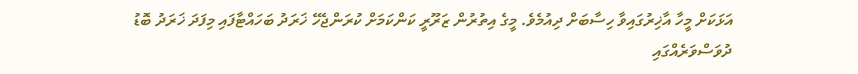އަޅަކަށް މީހާ އާޚިރުގައިވާ ހިސާބަށް ދިއުމެވެ. މީގެ އިތުރުން ޒަރޫރީ ކަންކަމަށް ކުރަންޖެހޭ ޚަރަދު ބަހައްޓާފައި މިފަދަ ޚަރަދު ބޮޑު ދުވަސްވަރެއްގައި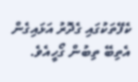ކެފޭތަކުގައި ގެދޮރު އަޅައިގެން އެތިބޭ ތިބުން ގޯހީއެވެ.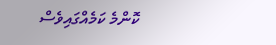ކޮންމެ ކަމެއްގައިވެސް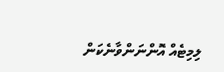ލިމިޓެއް އޮންނަންވާނެކަން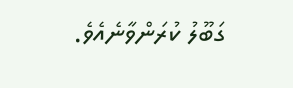ގަބޫލު ކުރަންވާނެއެވެ.